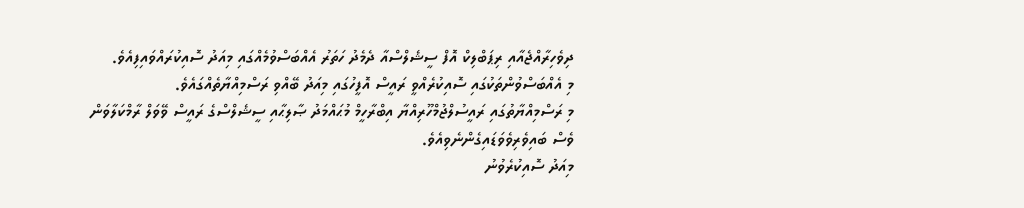ދިވެހިރާއްޖެއާއި ރިޕަބްލިކް އޮފް ސީޝެލްސްއާ ދެމެދު ހަތަރު އެއްބަސްވުމެއްގައި މިއަދު ސޮއިކުރައްވައިފިއެވެ.
މި އެއްބަސްވުންތަކުގައި ސޮއިކުރެއްވީ ރައީސް އޮފީހުގައި މިއަދު ބޭއްވި ރަސްމިއްޔާތެއްގައެވެ.
މި ރަސްމިއްޔާތުގައި ރައީސުލްޖުމްހޫރިއްޔާ އިބްރާހީމް މުޙައްމަދު ޞާލިޙާއި ސީޝެލްސްގެ ރައީސް ވޭވަލް ރާމްކަލާވަން ވެސް ބައިވެރިވެވަޑައިގެންނެވިއެވެ.
މިއަދު ސޮއިކުރެވުނު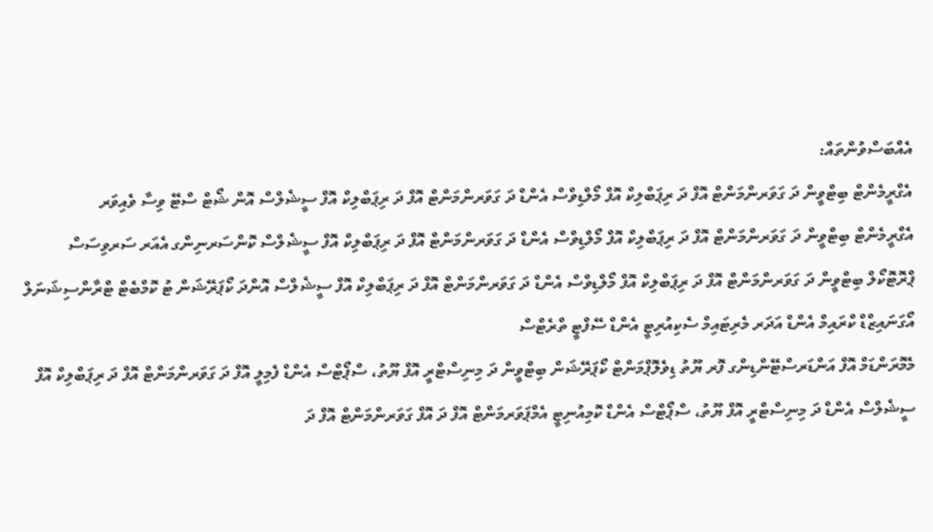އެއްބަސްވުންތައް:
އެގްރީމެންޓް ބިޓްވީން ދަ ގަވަރންމަންޓް އޮފް ދަ ރިޕަބްލިކް އޮފް މޯލްޑިވްސް އެންޑް ދަ ގަވަރންމަންޓް އޮފް ދަ ރިޕަބްލިކް އޮފް ސީޝެލްސް އޮން ޝޯޓް ސްޓޭ ވިސާ ވެއިވަރ
އެގްރީމެންޓް ބިޓްވީން ދަ ގަވަރންމަންޓް އޮފް ދަ ރިޕަބްލިކް އޮފް މޯލްޑިވްސް އެންޑް ދަ ގަވަރންމަންޓް އޮފް ދަ ރިޕަބްލިކް އޮފް ސީޝެލްސް ކޮންސަރނިންގ އެއަރ ސަރވިސަސް
ޕްރޮޓޮކޯލް ބިޓްވީން ދަ ގަވަރންމަންޓް އޮފް ދަ ރިޕަބްލިކް އޮފް މޯލްޑިވްސް އެންޑް ދަ ގަވަރންމަންޓް އޮފް ދަ ރިޕަބްލިކް އޮފް ސީޝެލްސް އޮންދަ ކޯޕަރޭޝަން ޓު ކޮމްބެޓް ޓްރާންސިޝަނަލް އޯގަނައިޒްޑް ކްރައިމް އެންޑް އަދަރ މެރިޓައިމް ސެކިއުރިޓީ އެންޑް ސޭފްޓީ ތްރެޓްސް
މެމޮރަންޑަމް އޮފް އަންޑަރސްޓޭންޑިންގ ފޮރ ޔޫތު ޑިވެލޮޕްމަންޓް ކޯޕަރޭޝަން ބިޓްވީން ދަ މިނިސްޓްރީ އޮފް ޔޫތު، ސްޕޯޓްސް އެންޑް ފެމިލީ އޮފް ދަ ގަވަރންމަންޓް އޮފް ދަ ރިޕަބްލިކް އޮފް ސީޝެލްސް އެންޑް ދަ މިނިސްޓްރީ އޮފް ޔޫތު، ސްޕޯޓްސް އެންޑް ކޮމިއުނިޓީ އެމްޕަވަރމަންޓް އޮފް ދަ އޮފް ގަވަރންމަންޓް އޮފް ދަ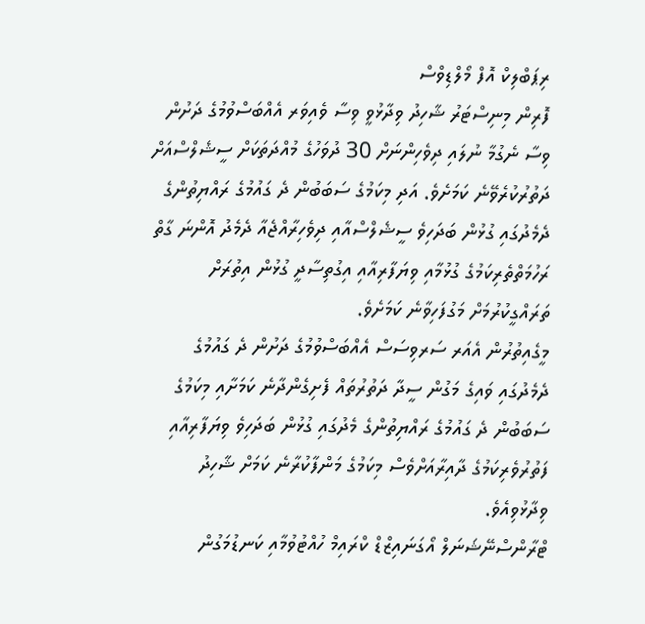ރިޕަބްލިކް އޮފް މޯލްޑިވްސް
ފޮރިން މިނިސްޓަރު ޝާހިދު ވިދާޅުވީ ވިސާ ވެއިވަރ އެއްބަސްވުމުގެ ދަށުން ވިސާ ނެގުމާ ނުލައި ދިވެހިންނަށް 30 ދުވަހުގެ މުއްދަތަކަށް ސީޝެލްސްއަށް ދަތުރުކުރެވޭނެ ކަމަށެވެ. އަދި މިކަމުގެ ސަބަބުން ދެ ގައުމުގެ ރައްޔިތުންގެ ދެމެދުގައި ގުޅުން ބަދަހިވެ ސީޝެލްސްއާއި ދިވެހިރާއްޖެއާ ދެމެދު އޮންނަ ގާތް ރަހުމަތްތެރިކަމުގެ ގުޅުމާއި ވިޔަފާރިއާއި އިގުތިސާދީ ގުޅުން އިތުރަށް ތަރައްގީކުރުމަށް މަގުފަހިވާނެ ކަމަށެވެ.
މީގެއިތުރުން އެއަރ ސަރވިސަސް އެއްބަސްވުމުގެ ދަށުން ދެ ގައުމުގެ ދެމެދުގައި ވައިގެ މަގުން ސީދާ ދަތުރުތައް ފެށިގެންދާނެ ކަމަށާއި މިކަމުގެ ސަބަބުން ދެ ގައުމުގެ ރައްޔިތުންގެ މެދުގައި ގުޅުން ބަދަހިވެ ވިޔަފާރިއާއި ފަތުރުވެރިކަމުގެ ދާއިރާއަށްވެސް މިކަމުގެ މަންފާކުރާނެ ކަމަށް ޝާހިދު ވިދާޅުވިއެވެ.
ޓްރާންސްނޭޝަނަލް އޯގަނައިޒްޑް ކްރައިމް ހުއްޓުވުމާއި ކަނޑުމަގުން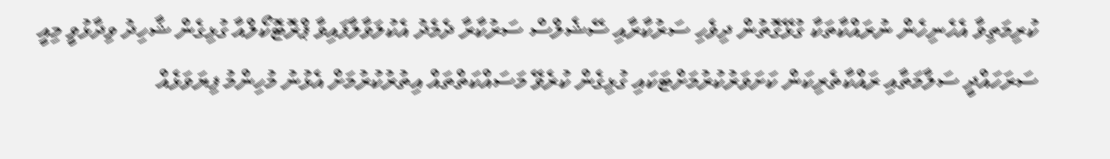ކުރިމަތިވާ އެހެނިހެން ނުރައްކާތަކާ ގުޅޭގޮތުން ދިވެހި ސަރުކާރާއި ސޭޝެލްސް ސަރުކާރާ ދެމެދު އެކުލަވާލާފައިވާ ޕްރޮޓޮކޯލްއާ ގުޅިގެން ޝާހިދު ވިދާޅުވީ މިއީ ސަރަހައްދީ ސަލާމަތާއި ރައްކާތެރިކަން ކަށަވަރުކުރުމަށްޓަކައި ގުޅިގެން ކުރެވޭ މަސައްކަތްތައް އިތުރުކުރުމަށް އެޅުނު މުހިންމު ފިޔަވަޅެއް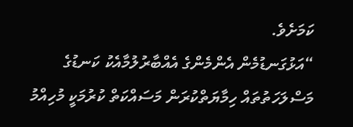ކަމަށެވެ.
“އަޅުގަނޑުމެން އެންމެންގެ އެއްބާރުލުމާއެކު ކަނޑުގެ މަސްލަހަތުތައް ހިމާޔަތްކުރަން މަސައްކަތް ކުރުމަކީ މުހިއްމު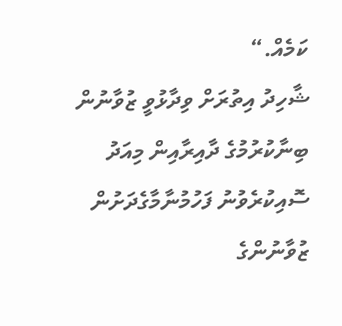ކަމެއް.“
ޝާހިދު އިތުރަށް ވިދާޅުވީ ޒުވާނުން ބިނާކުރުމުގެ ދާއިރާއިން މިއަދު ސޮއިކުރެވުނު ފަހުމުނާމާގެދަށުން ޒުވާނުންގެ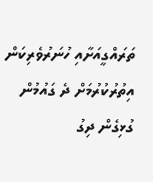ތަރައްގީއަށާއި ހުނަރުވެރިކަން އިތުރުކުރުމަށް ދެ ގައުމުން ގުޅިގެން ދިގު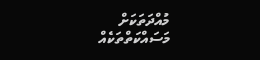މުއްދަތަކަށް މަސައްކަތްތަކެއް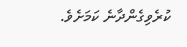ކުރެވިގެންދާނެ ކަމަށެވެ.